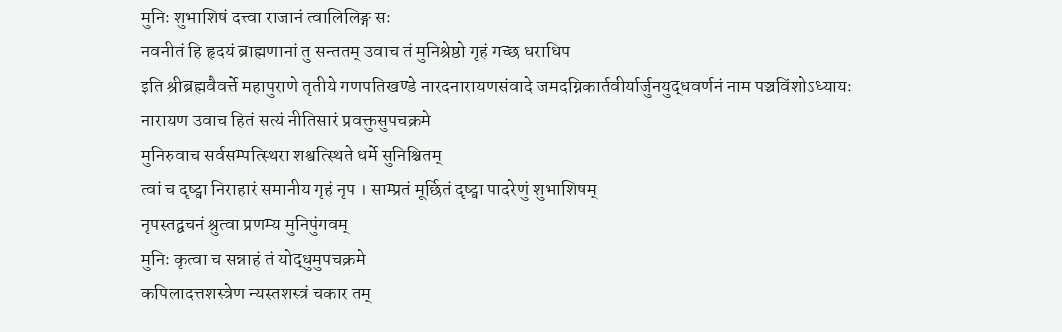मुनिः शुभाशिषं दत्त्वा राजानं त्वालिलिङ्ग सः
नवनीतं हि हृदयं ब्राह्मणानां तु सन्ततम् उवाच तं मुनिश्रेष्ठो गृहं गच्छ धराधिप
इति श्रीब्रह्मवैवर्त्ते महापुराणे तृतीये गणपतिखण्डे नारदनारायणसंवादे जमदग्निकार्तवीर्यार्जुनयुद्धवर्णनं नाम पञ्चविंशोऽध्यायः
नारायण उवाच हितं सत्यं नीतिसारं प्रवक्तुसुपचक्रमे
मुनिरुवाच सर्वसम्पत्स्थिरा शश्वत्स्थिते धर्मे सुनिश्चितम्
त्वां च दृष्ट्वा निराहारं समानीय गृहं नृप । साम्प्रतं मूर्छितं दृष्ट्वा पादरेणुं शुभाशिषम्
नृपस्तद्वचनं श्रुत्वा प्रणम्य मुनिपुंगवम्
मुनिः कृत्वा च सन्नाहं तं योद्धुमुपचक्रमे
कपिलादत्तशस्त्रेण न्यस्तशस्त्रं चकार तम्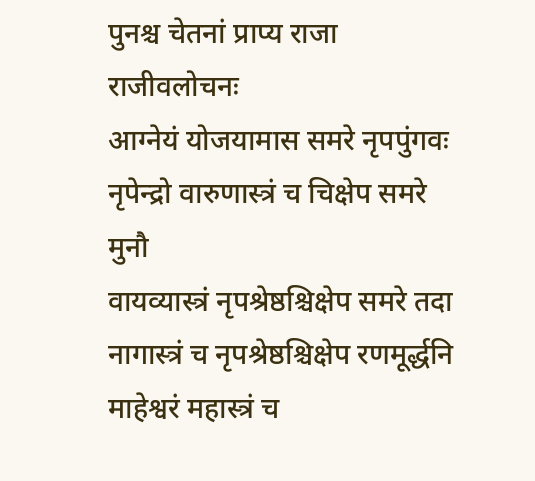पुनश्च चेतनां प्राप्य राजा राजीवलोचनः
आग्नेयं योजयामास समरे नृपपुंगवः
नृपेन्द्रो वारुणास्त्रं च चिक्षेप समरे मुनौ
वायव्यास्त्रं नृपश्रेष्ठश्चिक्षेप समरे तदा
नागास्त्रं च नृपश्रेष्ठश्चिक्षेप रणमूर्द्धनि
माहेश्वरं महास्त्रं च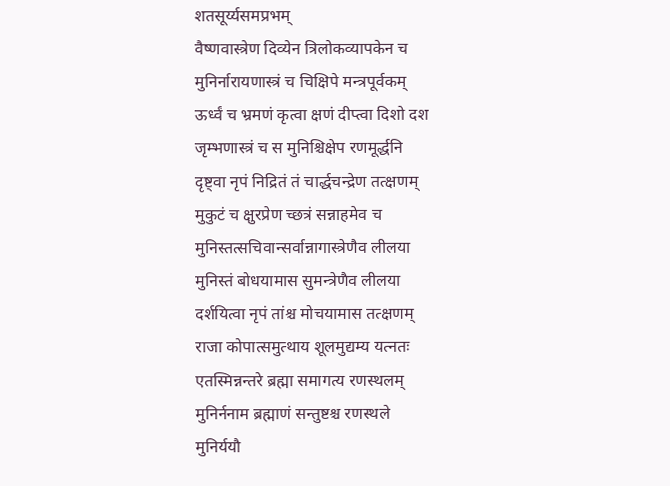शतसूर्य्यसमप्रभम्
वैष्णवास्त्रेण दिव्येन त्रिलोकव्यापकेन च
मुनिर्नारायणास्त्रं च चिक्षिपे मन्त्रपूर्वकम्
ऊर्ध्वं च भ्रमणं कृत्वा क्षणं दीप्त्वा दिशो दश
जृम्भणास्त्रं च स मुनिश्चिक्षेप रणमूर्द्धनि
दृष्ट्वा नृपं निद्रितं तं चार्द्धचन्द्रेण तत्क्षणम्
मुकुटं च क्षुरप्रेण च्छत्रं सन्नाहमेव च
मुनिस्तत्सचिवान्सर्वान्नागास्त्रेणैव लीलया
मुनिस्तं बोधयामास सुमन्त्रेणैव लीलया
दर्शयित्वा नृपं तांश्च मोचयामास तत्क्षणम्
राजा कोपात्समुत्थाय शूलमुद्यम्य यत्नतः
एतस्मिन्नन्तरे ब्रह्मा समागत्य रणस्थलम्
मुनिर्ननाम ब्रह्माणं सन्तुष्टश्च रणस्थले
मुनिर्ययौ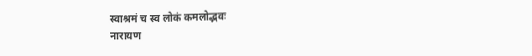स्वाश्रमं च स्व लोकं कमलोद्भवः
नारायण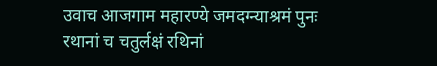उवाच आजगाम महारण्ये जमदग्न्याश्रमं पुनः
रथानां च चतुर्लक्षं रथिनां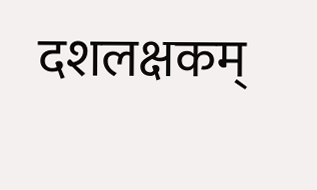दशलक्षकम्